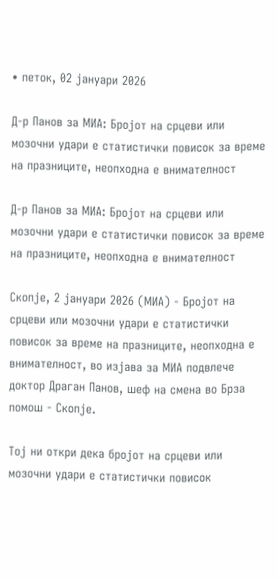• петок, 02 јануари 2026

Д-р Панов за МИА: Бројот на срцеви или мозочни удари е статистички повисок за време на празниците, неопходна е внимателност

Д-р Панов за МИА: Бројот на срцеви или мозочни удари е статистички повисок за време на празниците, неопходна е внимателност

Скопје, 2 јануари 2026 (МИА) - Бројот на срцеви или мозочни удари е статистички повисок за време на празниците, неопходна е внимателност, во изјава за МИА подвлече доктор Драган Панов, шеф на смена во Брза помош - Скопје.

Тој ни откри дека бројот на срцеви или мозочни удари е статистички повисок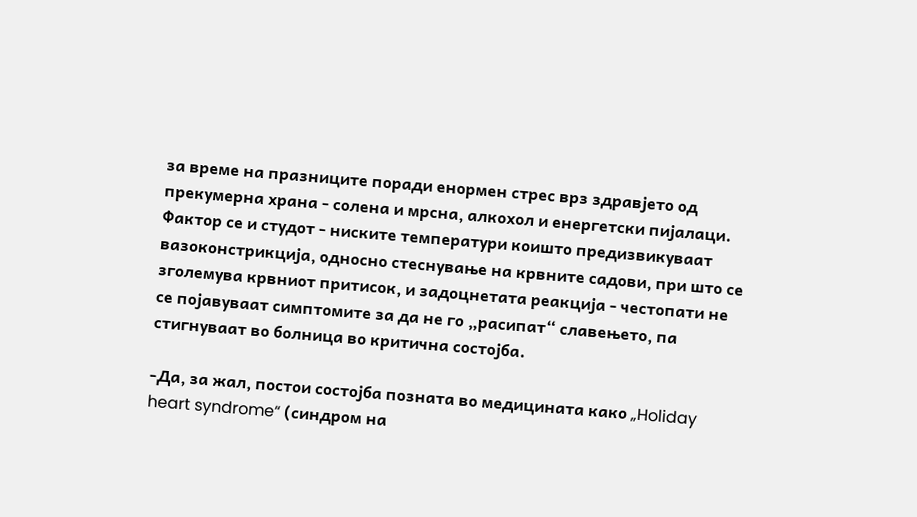за време на празниците поради енормен стрес врз здравјето од прекумерна храна - солена и мрсна, алкохол и енергетски пијалаци. Фактор се и студот - ниските температури коишто предизвикуваат вазоконстрикција, односно стеснување на крвните садови, при што се зголемува крвниот притисок, и задоцнетата реакција - честопати не се појавуваат симптомите за да не го „расипат“ славењето, па стигнуваат во болница во критична состојба.

-Да, за жал, постои состојба позната во медицината како „Holiday heart syndrome“ (синдром на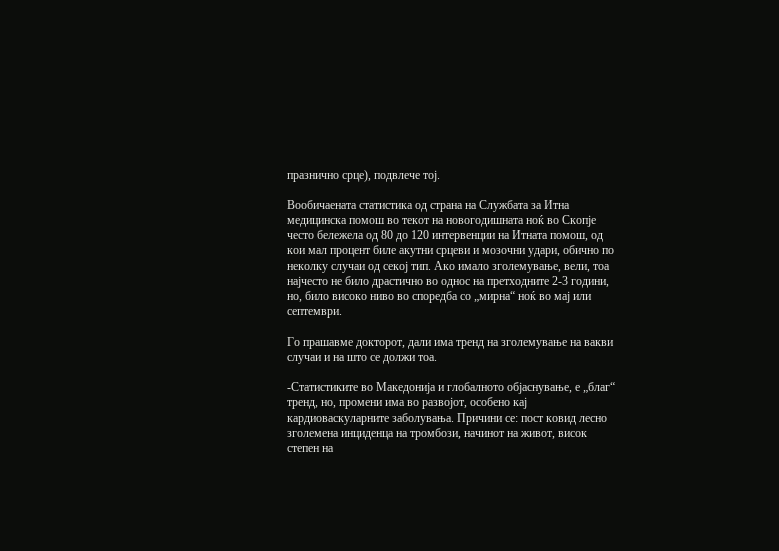празнично срце), подвлече тој.

Вообичаената статистика од страна на Службата за Итна медицинска помош во текот на новогодишната ноќ во Скопје често бележела од 80 до 120 интервенции на Итната помош, од кои мал процент биле акутни срцеви и мозочни удари, обично по неколку случаи од секој тип. Ако имало зголемување, вели, тоа најчесто не било драстично во однос на претходните 2-3 години, но, било високо ниво во споредба со „мирна“ ноќ во мај или септември.

Го прашавме докторот, дали има тренд на зголемување на вакви случаи и на што се должи тоа.

-Статистиките во Македонија и глобалното објаснување, е „благ“ тренд, но, промени има во развојот, особено кај кардиоваскуларните заболувања. Причини се: пост ковид лесно зголемена инциденца на тромбози, начинот на живот, висок степен на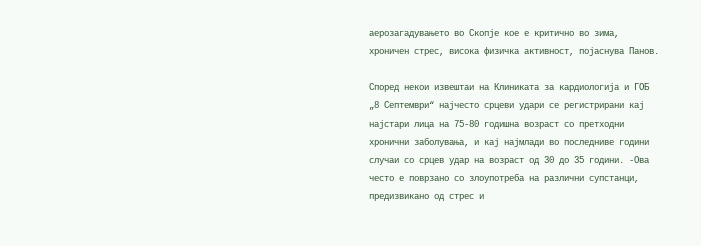аерозагадувањето во Скопје кое е критично во зима, хроничен стрес, висока физичка активност, појаснува Панов.

Според некои извештаи на Клиниката за кардиологија и ГОБ „8 Септември“ најчесто срцеви удари се регистрирани кај најстари лица на 75-80 годишна возраст со претходни хронични заболувања, и кај најмлади во последниве години случаи со срцев удар на возраст од 30 до 35 години. -Ова често е поврзано со злоупотреба на различни супстанци, предизвикано од стрес и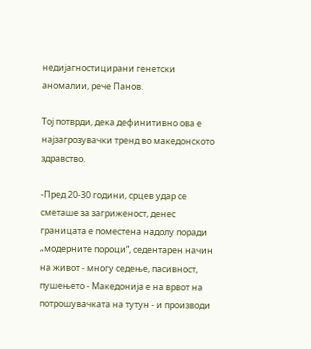недијагностицирани генетски аномалии, рече Панов.

Тој потврди, дека дефинитивно ова е најзагрозувачки тренд во македонското здравство.

-Пред 20-30 години, срцев удар се сметаше за загриженост, денес границата е поместена надолу поради „модерните пороци“, седентарен начин на живот - многу седење, пасивност, пушењето - Македонија е на врвот на потрошувачката на тутун - и производи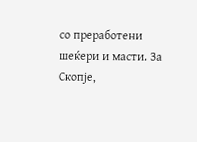со преработени шеќери и масти. За Скопје,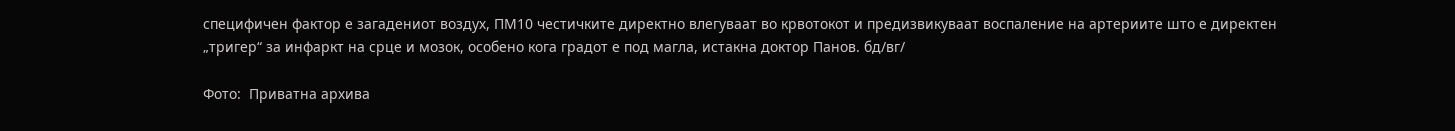специфичен фактор е загадениот воздух, ПМ10 честичките директно влегуваат во крвотокот и предизвикуваат воспаление на артериите што е директен „тригер“ за инфаркт на срце и мозок, особено кога градот е под магла, истакна доктор Панов. бд/вг/

Фото:  Приватна архива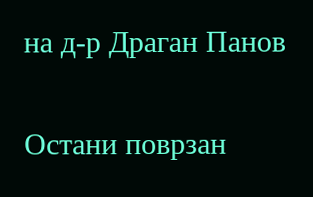на д-р Драган Панов

Остани поврзан